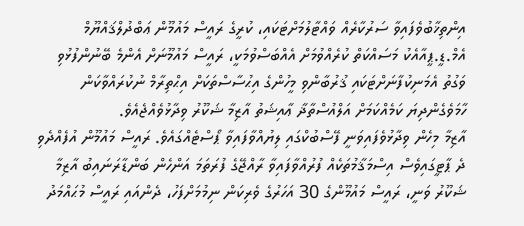އިންތިޚާބުވެފައިވާ ސަރުކާރެއް ވައްޓާލުމަށްޓަކައި، ކުރީގެ ރައީސް މައުމޫން ޢަބްދުލްޤައްޔޫމް އެމް.ޑީ.ޕީއާއެކު މަސައްކަތް ކުރެއްވުމަށް އެއްބަސްވުމަކީ، ރައީސް މައުމޫނަށް އެންމެ ބޭނުންފުޅުވި ވަގުތު އެމަނިކުފާނަށްޓަކައި ޤުރުބާންވި މީހުންގެ އިޙުސާސްތަކަށް އިޙްތިރާމް ނުކުރައްވާކަން ހާމަވެގެންދިޔަ ކަމެއްކަމަށް އަލްއުސްތާޛާ ޢާއިޝަތު އާޒިމާ ޝަކޫރު ވިދާޅުވެއްޖެއެވެ.
އާޒިމާ މިހެން ވިދާޅުވެފައިވަނީ ފޭސްބުކްގައި ލިޔުއްވާފައިވާ ޕޯސްޓެއްގައެވެ. ރައީސް މައުމޫން އުފެއްދެވި ދެ ޕާޓީގައިވެސް އިސްމަޤާމުތަކެއް ފުރުއްވާފައިވާ ރާއްޖޭގެ ފުރަތަމަ އަންހެން ބަންޑާރަނައިބު އާޒިމާ ޝަކޫރު ވަނީ، ރައީސް މައުމޫންގެ 30 އަހަރުގެ ވެރިކަން ނިމުމަށްފަހު، ދެންއައި ރައީސް މުޙައްމަދު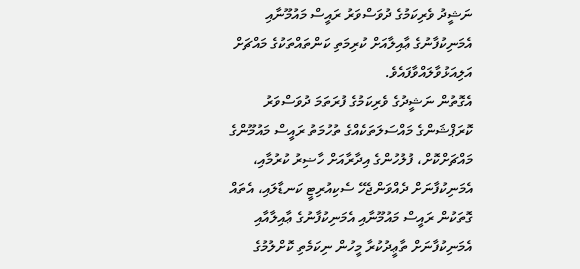ނަޝީދު ވެރިކަމުގެ ދުވަސްވަރު ރައީސް މައުމޫނާއި އެމަނިކުފާނުގެ ޢާއިލާއަށް ކުރިމަތި ކަންތައްތަކުގެ މައްޗަށް އަލިއަޅުވާލައްވާފައެވެ.
އެގޮތުން ނަޝީދުގެ ވެރިކަމުގެ ފުރަތަމަ ދުވަސްވަރު ކޮރަޕްޝަންގެ މައްސަލަތަކެއްގެ ތުހުމަތު ރައީސް މައުމޫންގެ މައްޗަށްކޮށް، ފުލުހުންގެ އިދާރާއަށް ހާޟިރު ކުރުމާއި، އެމަނިކުފާނަށް ދެއްވަންޖެހޭ ސެކިއުރިޓީ ކަނޑާލައި، އެތައް ގޮތަކުން ރައީސް މައުމޫނާއި އެމަނިކުފާނުގެ ޢާއިލާއާއި އެމަނިކުފާނަށް ތާޢީދުކުރާ މީހުން ނިކަމެތި ކޮށްލުމުގެ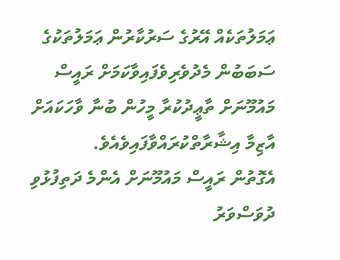ޢަމަލުތަކެއް އޭރުގެ ސަރުކާރުން ޢަމަލުތަކުގެ ސަބަބުން މެދުވެރިވެފައިވާކަމަށް ރައީސް މައުމޫނަށް ތާޢީދުކުރާ މީހުން ބުނާ ވާހަކައަށް އާޒިމާ އިޝާރާތްކުރައްވާފައިވެއެވެ.
އެގޮތުން ރައީސް މައުމޫނަށް އެންމެ ދަތިފުޅުވި ދުވަސްވަރު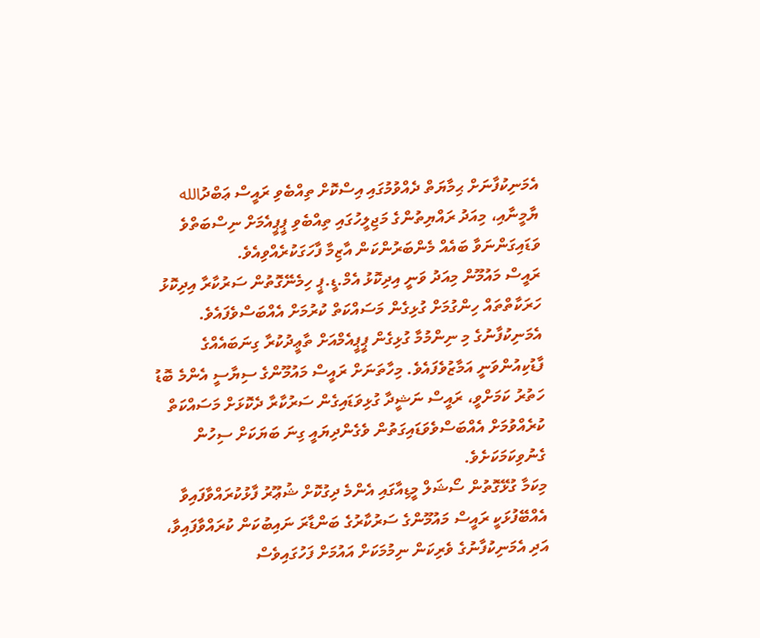އެމަނިކުފާނަށް ޙިމާޔަތް ދެއްވުމުގައި އިސްކޮށް ތިއްބެވި ރައީސް ޢަބްދުالله ޔާމީނާއި، މިއަދު ރައްޔިތުންގެ މަޖިލީހުގައި ތިއްބެވި ޕީޕީއެމަށް ނިސްބަތްވެ ވަޑައިގަންނަވާ ބައެއް މެންބަރުންކަން އާޒިމާ ފާހަގަކުރެއްވިއެވެ.
ރައީސް މައުމޫން މިއަދު ވަނީ އިދިކޮޅު އެމް.ޑީ.ޕީ ހިމެނޭގޮތުން ސަރުކާރާ އިދިކޮޅު ހަރަކާތްތައް ހިންގުމަށް ގުޅިގެން މަސައްކަތް ކުރުމަށް އެއްބަސްވެފައެވެ.
އެމަނިކުފާނުގެ މި ނިންމުމާ ގުޅިގެން ޕީޕީއެމްއަށް ތާޢީދުކުރާ ގިނަބައެއްގެ ފާޑުކިއުންވަނީ އަމާޒުވެފައެވެ. މިހާތަނަށް ރައީސް މައުމޫންގެ ސިޔާސީ އެންމެ ބޮޑު ހަތުރު ކަމަށްވީ، ރައީސް ނަޝީދާ ގުޅިވަޑައިގެން ސަރުކާރާ ދެކޮޅަށް މަސައްކަތް ކުރެއްވުމަށް އެއްބަސްވެވަޑައިގަތުން ވެގެންދިޔައީ ގިނަ ބަޔަކަށް ސިހުން ގެނުވިކަމަކަށެވެ.
މިކަމާ ގުޅޭގޮތުން ސޯޝަލް މީޑިއާގައި އެންމެ ދިގުކޮށް ޝުޢޫރު ފާޅުކުރައްވާފައިވާ އެއްބޭފުޅަކީ ރައީސް މައުމޫންގެ ސަރުކާރުގެ ބަންޑާރަ ނައިބުކަން ކުރައްވާފައިވާ، އަދި އެމަނިކުފާނުގެ ވެރިކަން ނިމުމަކަށް އައުމަށް ފަހުގައިވެސް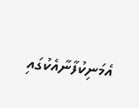އެމަނިކުފާނާއެކުގައި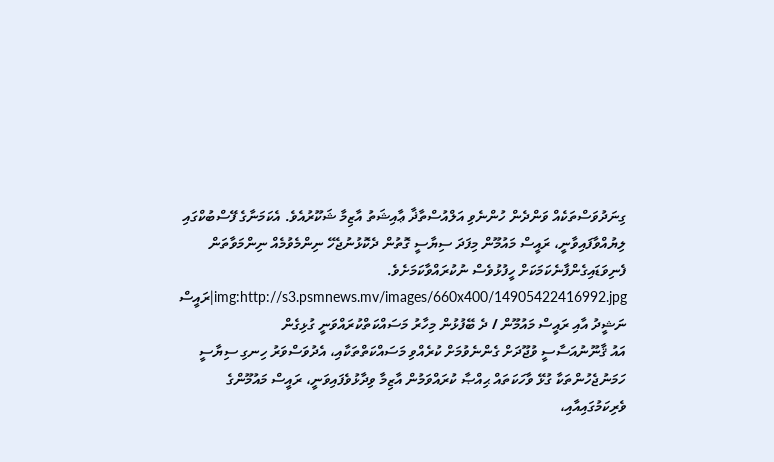ގިނަދުވަސްތަކެއް ވަންދެން ހުންނެވި އަލްއުސްތާޛާ ޢާއިޝަތު އާޒިމާ ޝަކޫރުއެވެ. އެކަމަނާގެ ފޭސްބުކްގައި ލިޔުއްވާފައިވާނީ، ރައީސް މައުމޫން މިފަދަ ސިޔާސީ ގޮތުން ދެކޮޅުނުޖެހޭ ނިންމެވުމެއް ނިންމަވާތަން ފެނިވަޑައިގެންފާނެކަމަކަށް ހީފުޅުވެސް ނުކުރައްވާކަމަށެވެ.
img:http://s3.psmnews.mv/images/660x400/14905422416992.jpg|ރައީސް ނަޝީދު އާއި ރައީސް މައުމޫން / ދެ ބޭފުޅުން މިހާރު މަސައްކަތްކުރައްވަނީ ގުޅިގެން
އައު ޤާނޫނުއަސާސީ ވުޖޫދަށް ގެންނެވުމަށް ކުރެއްވި މަސައްކަތްތަކާއި، އެދުވަސްވަރު ހިނގި ސިޔާސީ ހަމަނުޖެހުންތަކާ ގުޅޭ ވާހަކަތައް ޙިއްޞާ ކުރައްވަމުން އާޒިމާ ވިދާޅުވެފައިވަނީ، ރައީސް މައުމޫންގެ ވެރިކަމުގައިއާއި،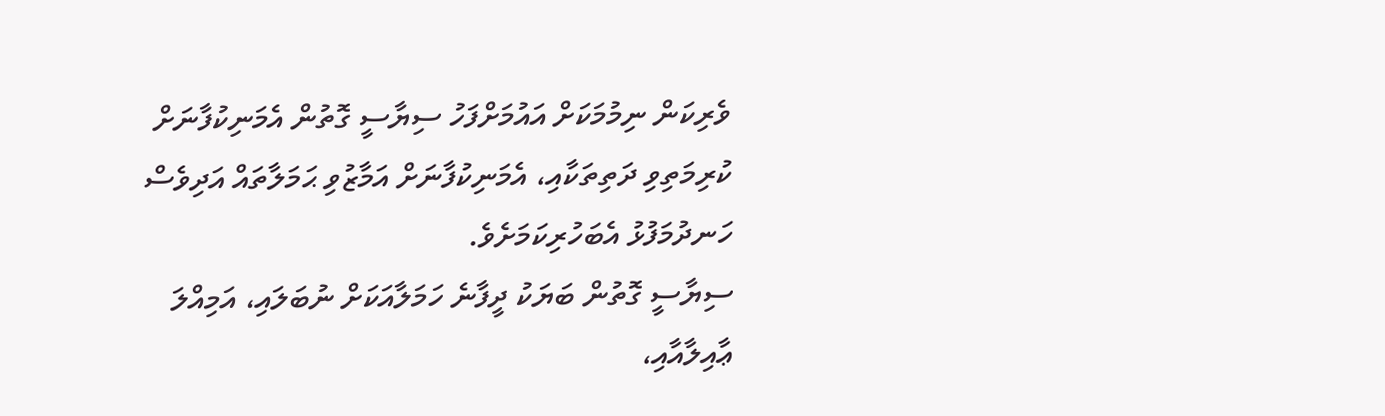ވެރިކަން ނިމުމަކަށް އައުމަށްފަހު ސިޔާސީ ގޮތުން އެމަނިކުފާނަށް ކުރިމަތިވި ދަތިތަކާއި، އެމަނިކުފާނަށް އަމާޒުވި ޙަމަލާތައް އަދިވެސް ހަނދުމަފުޅު އެބަހުރިކަމަށެވެ.
ސިޔާސީ ގޮތުން ބަޔަކު ދީފާނެ ހަމަލާއަކަށް ނުބަލައި، އަމިއްލަ ޢާއިލާއާއި،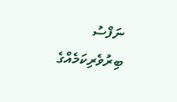ނަފްސު ބިރުވެރިކަމެއްގެ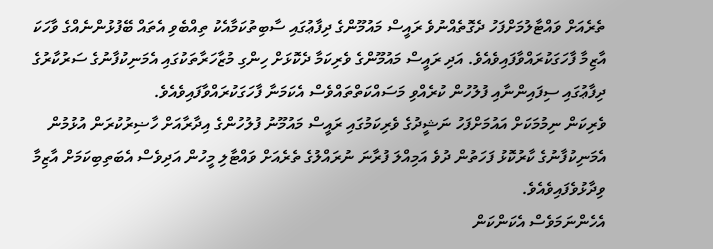ތެރެއަށް ވައްޓާލުމަށްފަހު ދެގޮތެއްނުވެ ރައީސް މައުމޫންގެ ދިފާޢުގައި ސާބިތުކަމާއެކު ތިއްބެވި އެތައް ބޭފުޅުންނެއްގެ ވާހަކަ އާޒިމާ ފާހަގަކުރައްވާފައިވެއެވެ. އަދި ރައީސް މައުމޫންގެ ވެރިކަމާ ދެކޮޅަށް ހިންގި މުޒާހަރާތަކުގައި އެމަނިކުފާނުގެ ސަރުކާރުގެ ދިފާޢުގައި ސިފައިންނާއި ފުލުހުން ކުރެއްވި މަސައްކަތްތައްވެސް އެކަމަނާ ފާހަގަކުރައްވާފައިވެއެވެ.
ވެރިކަން ނިމުމަކަށް އައުމަށްފަހު ނަޝީދުގެ ވެރިކަމުގައި ރައީސް މައުމޫނު ފުލުހުންގެ އިދާރާއަށް ހާޟިރުކުރަން އުޅުމުން އެމަނިކުފާނުގެ ކާރުކޮޅު ފަހަތުން ދުވެ އަމިއްލަ ފުރާނަ ނުރައްލުގެ ތެރެއަށް ވައްޓާލި މީހުން އަދިވެސް އެބަތިބިކަމަށް އާޒިމާ ވިދާޅުވެފައިވެއެވެ.
އެހެންނަމަވެސް އެކަންކަން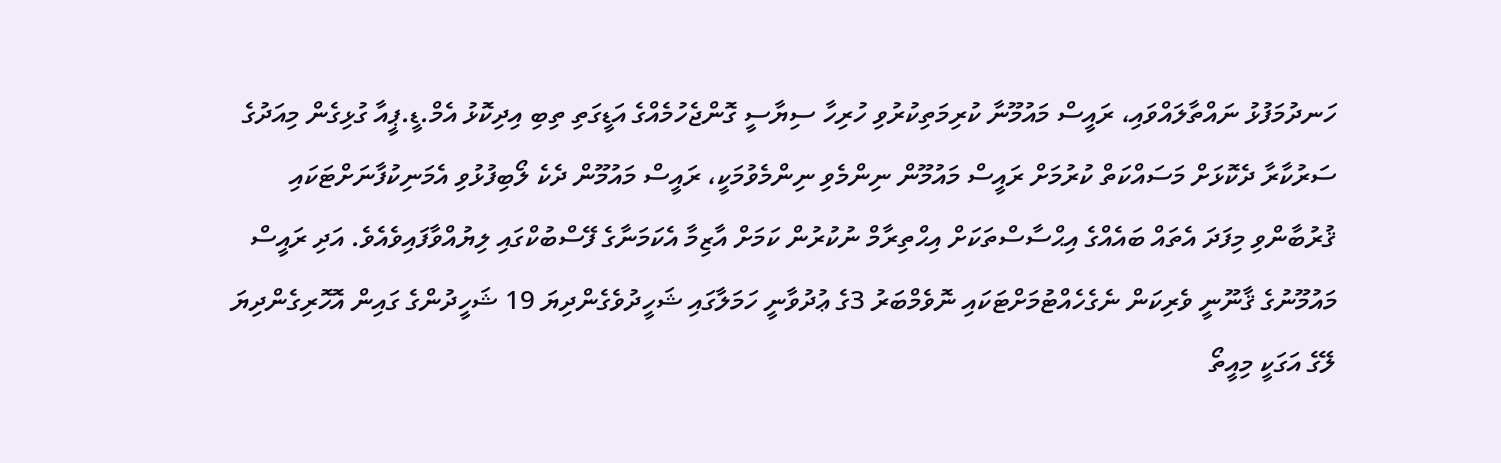ހަނދުމަފުޅު ނައްތާލައްވައި، ރައީސް މައުމޫނާ ކުރިމަތިކުރުވި ހުރިހާ ސިޔާސީ ގޮންޖެހުމެއްގެ އަޑީގަތި ތިބި އިދިކޮޅު އެމް.ޑީ.ޕީއާ ގުޅިގެން މިއަދުގެ ސަރުކާރާ ދެކޮޅަށް މަސައްކަތް ކުރުމަށް ރައީސް މައުމޫން ނިންމެވި ނިންމެވުމަކީ، ރައީސް މައުމޫން ދެކެ ލޯބިފުޅުވި އެމަނިކުފާނަށްޓަކައި ޤުރުބާންވި މިފަދަ އެތައް ބައެއްގެ އިޙްސާސްތަކަށް އިޙްތިރާމް ނުކުރުން ކަމަށް އާޒިމާ އެކަމަނާގެ ފޭސްބުކްގައި ލިޔުއްވާފައިވެއެވެ. އަދި ރައީސް މައުމޫނުގެ ޤާނޫނީ ވެރިކަން ނެގެހެއްޓުމަށްޓަކައި ނޮވެމްބަރު 3ގެ ޢުދުވާނީ ހަމަލާގައި ޝަހީދުވެގެންދިޔަ 19 ޝަހީދުންގެ ގައިން އޮހޮރިގެންދިޔަ ލޭގެ އަގަކީ މިއީތޯ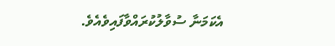އެކަމަނާ ސުވާލުކުރައްވާފައިވެއެވެ.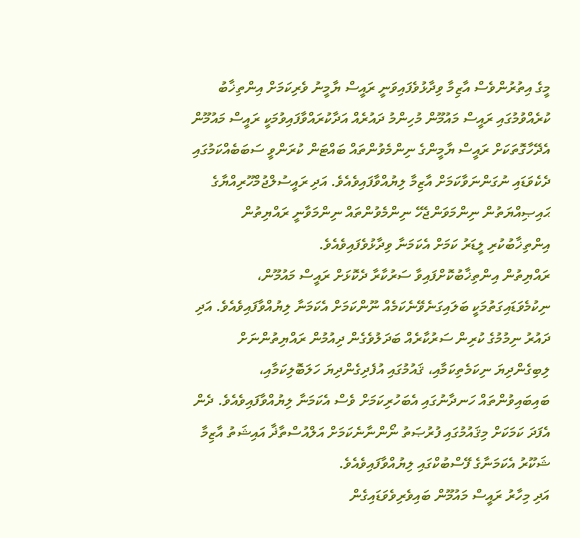މީގެ އިތުރުންވެސް އާޒިމާ ވިދާޅުވެފައިވަނީ ރައީސް ޔާމީނު ވެރިކަމަށް އިންތިޚާބު ކުރެއްވުމުގައި ރައީސް މައުމޫން މުހިންމު ދައުރެއް އަދާކުރައްވާފައިވުމަކީ ރައީސް މައުމޫން އެދޭހާގޮތަކަށް ރައީސް ޔާމީންގެ ނިންމެވުންތައް ބައްޓަން ކުރަންވީ ސަބަބެއްކަމުގައި ދެކެވަޑައި ނުގަންނަވާކަމަށް އާޒިމާ ލިޔުއްވާފައިވެއެވެ. އަދި ރައީސުލްޖުމްހޫރިއްޔާގެ ޙައިޞިއްޔަތުން ނިންމަވަންޖެހޭ ނިންމެވުންތައް ނިންމަވާނީ ރައްޔިތުން އިންތިޚާބުކުރި ލީޑަރު ކަމަށް އެކަމަނާ ވިދާޅުވެފައިވެއެވެ.
ރައްޔިތުން އިންތިޚާބުކޮށްފައިވާ ސަރުކާރާ ދެކޮޅަށް ރައީސް މައުމޫން، ނިކުމެވަޑައިގަތުމަކީ ބަލައިގަނެވޭނެކަމެއް ނޫންކަމަށް އެކަމަނާ ލިޔުއްވާފައިވެއެވެ. އަދި ދައުރު ނިމުމުގެ ކުރިން ސަރުކާރެއް ބަދަލުވެގެން ދިއުމުން ރައްޔިތުންނަށް ލިބިގެންދިޔަ ނިކަމެތިކަމާއި، ޤައުމުގައި އުފެދިގެންދިޔަ ހަލަބޮލިކަމާއި، ބައިބައިވުންތައް ހަނދާނުގައި އެބަހުރިކަމަށް ވެސް އެކަމަނާ ލިޔުއްވާފައިވެއެވެ. ދެން އެފަދަ ކަމަކަށް މިޤައުމުގައި ފުރުޞަތު ނޯންނާނެކަމަށް އަލްއުސްތާޛާ އައިޝަތު އާޒިމާ ޝަކޫރު އެކަމަނާގެ ފޭސްބުކްގައި ލިޔުއްވާފައިވެއެވެ.
އަދި މިހާރު ރައީސް މައުމޫން ބައިވެރިވެވަޑައިގެން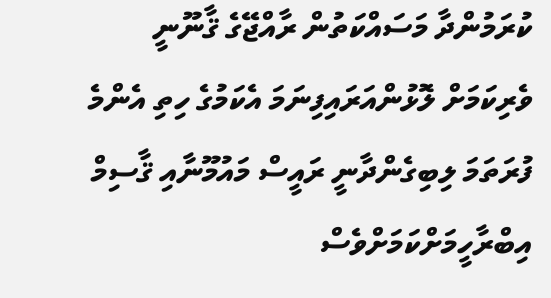ކުރަމުންދާ މަސައްކަތުން ރާއްޖޭގެ ޤާނޫނީ ވެރިކަމަށް ލޮޅުންއަރައިފިނަމަ އެކަމުގެ ހިތި އެންމެ ފުރަތަމަ ލިބިގެންދާނީ ރައީސް މައުމޫނާއި ޤާސިމް އިބްރާހީމަށްކަމަށްވެސް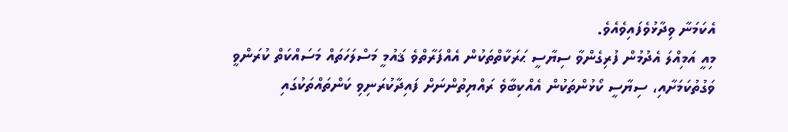އެކަމަނާ ވިދާޅުވެފައިވެއެވެ.
މިއީ އަމިއްލަ އެދުމުން ފުރިގެންވާ ސިޔާސީ ޙަރަކާތްތަކުން އެއްފަރާތްވެ ޤައުމީ މަސްލަހަތައް މަސައްކަތް ކުރަންވީ ވަގުތުކަމަށާއި، ސިޔާސީ ކޯޅުންތަކުން އެއްކިބާވެ ރައްޔިތުންނަށް ފައިދާކުރަނިވި ކަންތައްތަކުގައި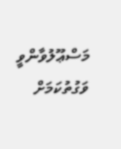މަސްޢޫލުވާންވީ ވަގުތުކަމަށް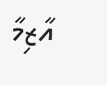އާޒިމާ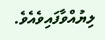ލިޔުއްވާފައިވެއެވެ.